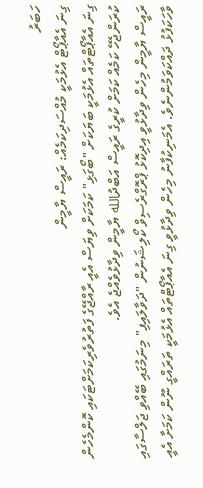ހަބަރު
ގިނަ އެއާޕޯޓް އެޅުމަކީ މުއްސަދިކަމެއް: ރައީސް ޔާމީން
ގިނަ އެއާޕޯޓްތައް އެޅުމަކީ ބަޔަކަށް "ބޯގަޅި" ކަމަކަށް ވިޔަސް އެއީ ރާއްޖޭގެ ފަތުރުވެރިކަމަށްޓަކައި ކޮންމެހެން ކުރަންޖެހޭ ކަމެއް ކަމަށް ކުރީގެ ރައީސް އަބްދުالله ޔާމީން ވިދާޅުވެއްޖެ އެވެ.
ރައީސް ޔާމީން މިހެން ވިދާޅުވީ އިދިކޮޅު ޕްރޮގްރެސިވް ކޯލިޝަނުން "ދަވާލައިފި" މިނަމުގައި ބޭއްވި ޖަލްސާގައި ވާހަކަފުޅު ދައްކަވަމުންނެވެ. އެމަނިކުފާނު މިހެން ވިދާޅުވީ ގިނަ އެއާޕޯޓްތައް އެޅުމަކީ ތަރައްގީ ނޫން ކަމަށާ އެއީ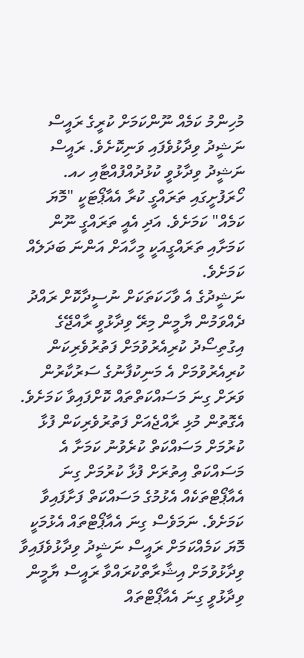މުހިންމު ކަމެއް ނޫންކަމަށް ކުރީގެ ރައީސް ނަޝީދު ވިދާޅުވެފައި ވަނިކޮށެވެ. ރައީސް ނަޝީދު ވިދާޅުވީ ކުޅުދުއްފުއްޓާއި ހއ. ހޯރަފުށީގައި ތަރައްގީ ކުރާ އެއާޕޯޓަކީ "މޮޔަ ކަމެއް" ކަމަށެވެ. އަދި އެއީ ތަރައްގީ ނޫން ކަމަށާއި ތަރައްގީއަކީ މީހާއަށް އަންނަ ބަދަލެއް ކަމަށެވެ.
ނަޝީދުގެ އެ ވާހަކަތަކަށް ނުސީދާކޮށް ރައްދު ދެއްވަމުން ޔާމީން މިރޭ ވިދާޅުވީ ރާއްޖޭގެ އިގުތިސޯދު ކުރިއެރުވުމަށް ފަތުރުވެރިކަން ކުރިއެރުވުމަށް އެ މަނިކުފާނުގެ ސަރުކާރުން ވަރަށް ގިނަ މަސައްކަތްތައް ކޮށްފައިވާ ކަމަށެވެ. އެގޮތުން މުޅި ރާއްޖެއަށް ފަތުރުވެރިކަން ފުޅާ ކުރުމަށް މަސައްކަތް ކުރެވުނު ކަމަށާ އެ މަސައްކަތް އިތުރަށް ފުޅާ ކުރުމަށް ގިނަ އެއާޕޯޓްތަކެއް އެޅުމުގެ މަސައްކަތް ފަށާފައިވާ ކަމަށެވެ. ނަމަވެސް ގިނަ އެއާޕޯޓްތައް އެޅުމަކީ މޮޔަ ކަމެއްކަމަށް ރައީސް ނަޝީދު ވިދާޅުވެފައިވާ ވިދާޅުވުމަށް އިޝާރާތްކުރައްވާ ރައީސް ޔާމީން ވިދާޅުވީ ގިނަ އެއާޕޯޓްތައް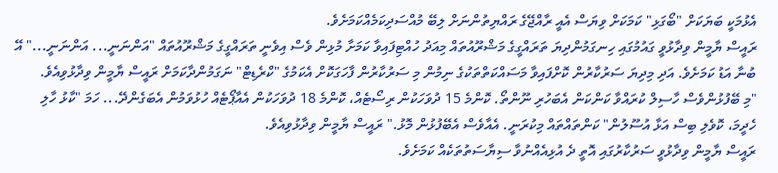އެޅުމަކީ ބަޔަކަށް "ބޯގަޅި" ކަމަކަށް ވިޔަސް އެއީ ރާއްޖޭގެ ރައްޔިތުންނަށް ލިބޭ މުއްސަދިކަމެއްކަމަށެވެ.
ރައީސް ޔާމީން ވިދާޅުވީ ގައުމުގައި ހިނގަމުންދިޔަ ތަރައްގީގެ މަޝްރޫއުތައް މިއަދު ހުއްޓިފައިވާ ކަމަށާ މުޅިން ވެސް އިވެނީ ތަރައްގީގެ މަޝްރޫއުތައް "އަންނަނީ... އަންނަނީ..." އޭ ބުނާ އަޑު ކަމަށެވެ. އަދި މިދިޔަ ސަރުކާރުން ކޮށްފައިވާ މަސައްކަތްތަކުގެ ނިމުން މި ސަރުކާރުން ފާހަގަކޮށް އެކަމުގެ "ކްރެޑިޓް" ނަގަމުންދާކަމަށް ރައީސް ޔާމީން ވިދާޅުވިއެވެ.
"މި ބޭފުޅުންވެސް ހާސިލް ކުރައްވާ ކަންކަން އެބަހުރި ނޫންތޯ. ކޮންމެ 15 ދުވަހަކުން ރިސޯޓެއް، ކޮންމެ 18 ދުވަހަކުން އެއާޕޯޓެއް ހުޅުވަމުން އެބަގެންދޭ... ހަމަ "ކާޅު ހާލި ހެދީމަ، ކޮވެލި ބިސް އަޅާ އުސޫލުން" ކަންތައްތައް މިކުރަނީ. އެއާވެސް އެބޭފުޅުން މޮޅު." ރައީސް ޔާމީން ވިދާޅުވިއެވެ.
ރައީސް ޔާމީން ވިދާޅުވީ ސަރުކާރުގައި އޮތީ ދެ އުޅިއެއްނުވާ ސިޔާސަތުތަކެއް ކަމަށެވެ.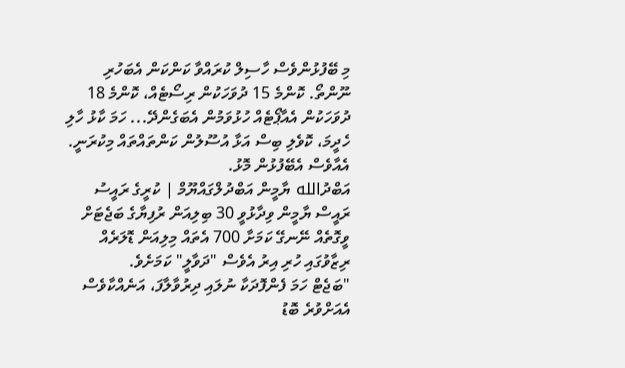މި ބޭފުޅުންވެސް ހާސިލް ކުރައްވާ ކަންކަން އެބަހުރި ނޫންތޯ. ކޮންމެ 15 ދުވަހަކުން ރިސޯޓެއް، ކޮންމެ 18 ދުވަހަކުން އެއާޕޯޓެއް ހުޅުވަމުން އެބަގެންދޭ... ހަމަ ކާޅު ހާލި ހެދީމަ، ކޮވެލި ބިސް އަޅާ އުސޫލުން ކަންތައްތައް މިކުރަނީ. އެއާވެސް އެބޭފުޅުން މޮޅު.
އަބްދުالله ޔާމީން އަބްދުލްގައްޔޫމް | ކުރީގެ ރައީސު
ރައީސް ޔާމީން ވިދާޅުވީ 30 ބިލިއަން ރުފިޔާގެ ބަޖެޓަށް ވީގޮތެއް ނޭނގޭ ކަމަށާ 700 އެތައް މިލިއަން ޑޮލަރެއް ރިޒާވުގައި ހުރި އިރު އެވެސް "ދަވާލީ" ކަމަށެވެ.
"ބަޖެޓް ހަމަ ފެންފޮދަކާ ނުލައި ދިރުވާލާފަ، އަނެއްކާވެސް އެއަށްވުރެ ބޮޑު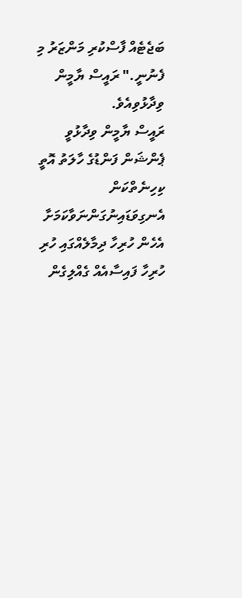ބަޖެޓެއް ފާސްކުރި މަންޒަރު މި ފެނުނީ." ރައީސް ޔާމީން ވިދާޅުވިއެވެ.
ރައީސް ޔާމީން ވިދާޅުވީ ޕެންޝަން ފަންޑުގެ ހާލަތު އޮތީ ކިހިނެތްކަން އެނގިވަޑައިނުގަންނަވާކަމަށާ އެހެން ހުރިހާ ދިމާލެއްގައި ހުރި ހުރިހާ ފައިސާއެއް ގެއްލިގެން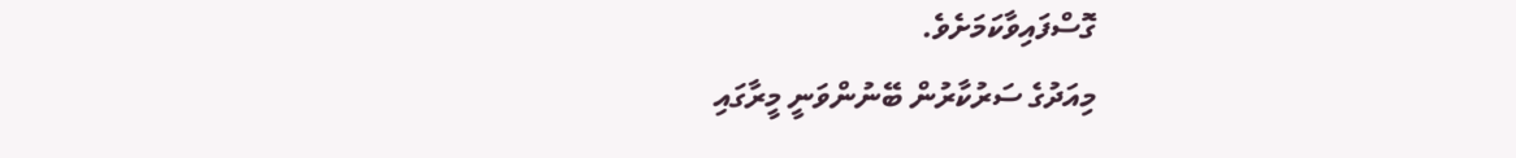ގޮސްފައިވާކަމަށެވެ.
މިއަދުގެ ސަރުކާރުން ބޭނުންވަނީ މީރާގައި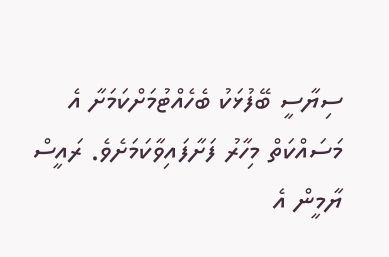ސިޔާސީ ބޭފުޅަކު ބެހެއްޓުމަށްކަމަށާ އެ މަސައްކަތް މިހާރު ފަށާފައިވާކަމަށެވެ. ރައީސް ޔާމީން އެ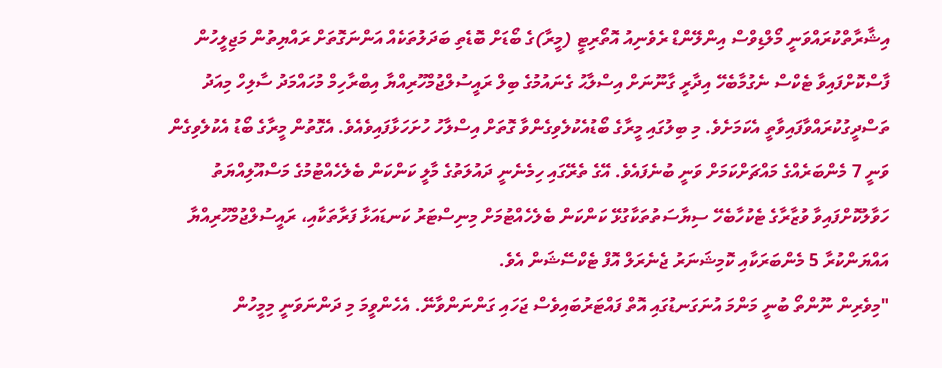އިޝާރާތްކުރައްވަނީ މޯލްޑިވްސް އިންލޭންޑް ރެވެނިއު އޮތޯރިޓީ (މީރާ)ގެ ބޯޑަށް ބޮޑެތި ބަދަލުތަކެއް އަންނަގޮތަށް ރައްޔިތުން މަޖިލީހުން ފާސްކޮށްފައިވާ ޓެކްސް ނެގުމާބެހޭ އިދާރީ ގާނޫނަށް އިސްލާޙު ގެނައުމުގެ ބިލް ރައީސުލްޖުމްހޫރިއްޔާ އިބްރާހިމް މުހައްމަދު ސާލިހް މިއަދު ތަސްދީގުކުރައްވާފައިވާތީ އެކަމަށެވެ. މި ބިލުގައި މީރާގެ ބޯޑުއެކުލެވިގެންވާ ގޮތަށް އިސްލާހު ހުށަހަޅާފައިވެއެވެ. އެގޮތުން މީރާގެ ބޯޑު އެކުލެވިގެން ވަނީ 7 މެންބަރެއްގެ މައްޗަށްކަމަށް ވަނީ ބުނެފައެވެ. އޭގެ ތެރޭގައި ހިމެނެނީ ދައުލަތުގެ މާލީ ކަންކަން ބެލެހެއްޓުމުގެ މަސްއޫލިއްޔަތު ހަވާލުކޮށްފައިވާ ވުޒާރާގެ ޓެކުހާބެހޭ ސިޔާސަތުތަކާގުޅޭ ކަންކަން ބެލެހެއްޓުމަށް މިނިސްޓަރު ކަނޑައަޅާ ފަރާތަކާއި، ރައީސުލްޖުމްހޫރިއްޔާ އައްޔަންކުރާ 5 މެންބަރަކާއި ކޮމިޝަނަރު ޖެނެރަލް އޮފް ޓެކްސޭޝަން އެވެ.
"މިވެރިން ނޫންތޯ ބުނީ މަންމަ އުނަގަނޑުގައި އޮތް ފައްޓަރުބައިވެސް ޖަހައި ގަންނަންވާނޭ. އެހެންވީމަ މި ދަންނަވަނީ މިމީހުން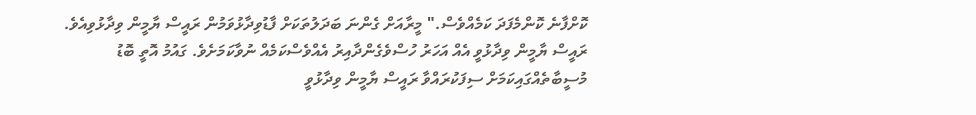ކޮށްފާނެ ކޮންމެފަދަ ކަމެއްވެސް." މީރާއަށް ގެންނަ ބަދަލުތަކަށް ފާޑުވިދާޅުވަމުން ރައީސް ޔާމީން ވިދާޅުވިއެވެ.
ރައީސް ޔާމީން ވިދާޅުވީ އެއް އަހަރު ހުސްވެގެންދާއިރު އެއްވެސްކަމެއް ނުވާކަމަށެވެ. ގައުމު އޮތީ ބޮޑު މުސީބާތެއްގައިކަމަށް ސިފަކުރައްވާ ރައީސް ޔާމީން ވިދާޅުވީ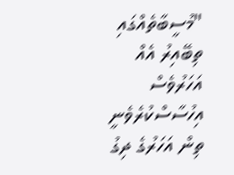"މުސީބާތެއްގައި ތިބޭއިރު އެއް އަހަރުވެސް އިހުސާސްކުރެވެނީ ތިން އަހަރުގެ ދިގު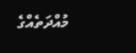މުއްދަތެއްގެ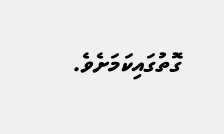ގޮތުގައިކަމަށެވެ.